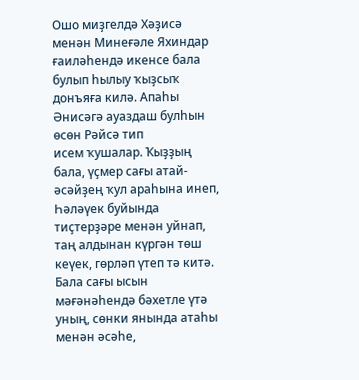Ошо миҙгелдә Хәҙисә менән Минеғәле Яхиндар ғаиләһендә икенсе бала булып һылыу ҡыҙсыҡ донъяға килә. Апаһы Әнисәгә ауаздаш булһын өсөн Рәйсә тип
исем ҡушалар. Ҡыҙҙың бала, үҫмер сағы атай-әсәйҙең ҡул араһына инеп, Һәләүек буйында тиҫтерҙәре менән уйнап, таң алдынан күргән төш кеүек, гөрләп үтеп тә китә. Бала сағы ысын мәғәнәһендә бәхетле үтә уның, сөнки янында атаһы менән әсәһе,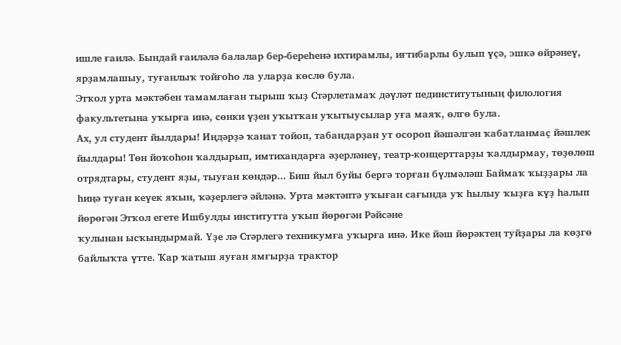ишле ғаилә. Бындай ғаиләлә балалар бер-береһенә ихтирамлы, иғтибарлы булып үҫә, эшкә өйрәнеү, ярҙамлашыу, туғанлыҡ тойғоһо ла уларҙа көслө була.
Этҡол урта мәктәбен тамамлаған тырыш ҡыҙ Стәрлетамаҡ дәүләт пединститутының филология факультетына уҡырға инә, сөнки үҙен уҡытҡан уҡытыусылар уға маяҡ, өлгө була.
Ах, ул студент йылдары! Иңдәрҙә ҡанат тойоп, табандарҙан ут осороп йәшәлгән ҡабатланмаҫ йәшлек йылдары! Төн йоҡоһон ҡалдырып, имтихандарға әҙерләнеү, театр-концерттарҙы ҡалдырмау, төҙөлөш отрядтары, студент яҙы, тыуған көндәр... Биш йыл буйы бергә торған бүлмәләш Баймаҡ ҡыҙҙары ла һиңә туған кеүек яҡын, ҡәҙерлегә әйләнә. Урта мәктәптә уҡыған сағында уҡ һылыу ҡыҙға күҙ һалып йөрөгән Этҡол егете Ишбулды институтта уҡып йөрөгән Рәйсәне
ҡулынан ысҡындырмай. Үҙе лә Стәрлегә техникумға уҡырға инә. Ике йәш йөрәктең туйҙары ла көҙгө байлыҡта үтте. Ҡар ҡатыш яуған ямғырҙа трактор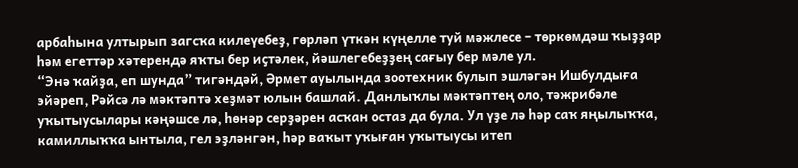арбаһына ултырып загсҡа килеүебеҙ, гөрләп үткән күңелле туй мәжлесе – төркөмдәш ҡыҙҙар һәм егеттәр хәтерендә яҡты бер иҫтәлек, йәшлегебеҙҙең сағыу бер мәле ул.
“Энә ҡайҙа, еп шунда” тигәндәй, Әрмет ауылында зоотехник булып эшләгән Ишбулдыға эйәреп, Рәйсә лә мәктәптә хеҙмәт юлын башлай. Данлыҡлы мәктәптең оло, тәжрибәле уҡытыусылары кәңәшсе лә, һөнәр серҙәрен асҡан остаз да була. Ул үҙе лә һәр саҡ яңылыҡҡа, камиллыҡҡа ынтыла, гел эҙләнгән, һәр ваҡыт уҡыған уҡытыусы итеп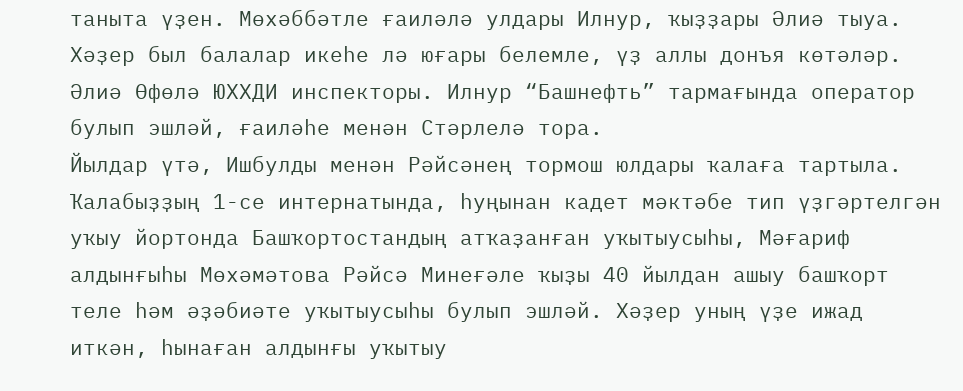таныта үҙен. Мөхәббәтле ғаиләлә улдары Илнур, ҡыҙҙары Әлиә тыуа. Хәҙер был балалар икеһе лә юғары белемле, үҙ аллы донъя көтәләр. Әлиә Өфөлә ЮХХДИ инспекторы. Илнур “Башнефть” тармағында оператор булып эшләй, ғаиләһе менән Стәрлелә тора.
Йылдар үтә, Ишбулды менән Рәйсәнең тормош юлдары ҡалаға тартыла. Ҡалабыҙҙың 1-се интернатында, һуңынан кадет мәктәбе тип үҙгәртелгән уҡыу йортонда Башҡортостандың атҡаҙанған уҡытыусыһы, Мәғариф алдынғыһы Мөхәмәтова Рәйсә Минеғәле ҡыҙы 40 йылдан ашыу башҡорт теле һәм әҙәбиәте уҡытыусыһы булып эшләй. Хәҙер уның үҙе ижад иткән, һынаған алдынғы уҡытыу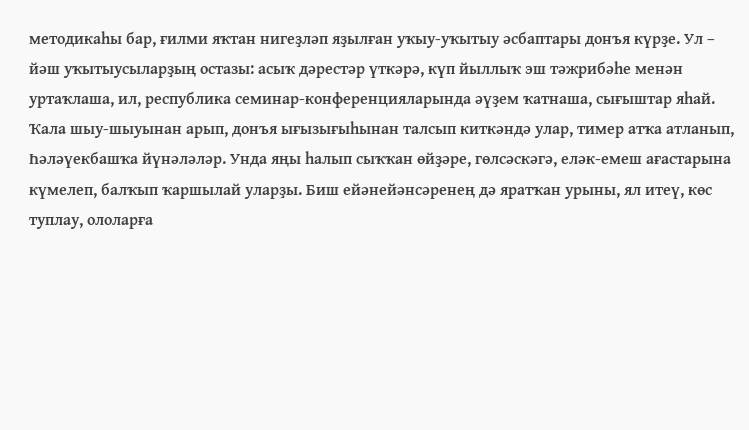методикаһы бар, ғилми яҡтан нигеҙләп яҙылған уҡыу-уҡытыу әсбаптары донъя күрҙе. Ул – йәш уҡытыусыларҙың остазы: асыҡ дәрестәр үткәрә, күп йыллыҡ эш тәжрибәһе менән уртаҡлаша, ил, республика семинар-конференцияларында әүҙем ҡатнаша, сығыштар яһай.
Ҡала шыу-шыуынан арып, донъя ығызығыһынан талсып киткәндә улар, тимер атҡа атланып, Һәләүекбашҡа йүнәләләр. Унда яңы һалып сыҡҡан өйҙәре, гөлсәскәгә, еләк-емеш ағастарына күмелеп, балҡып ҡаршылай уларҙы. Биш ейәнейәнсәренең дә яратҡан урыны, ял итеү, көс туплау, ололарға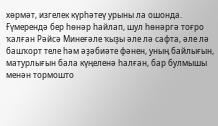хөрмәт, изгелек күрһәтеү урыны ла ошонда.
Ғүмерендә бер һөнәр һайлап, шул һөнәргә тоғро ҡалған Рәйсә Минеғәле ҡыҙы әле лә сафта, әле лә башҡорт теле һәм әҙәбиәте фәнен, уның байлығын,
матурлығын бала күңеленә һалған, бар булмышы менән тормошто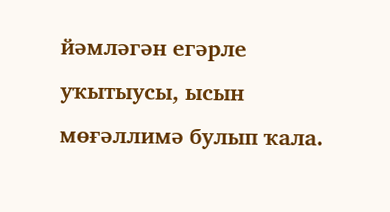йәмләгән егәрле уҡытыусы, ысын мөғәллимә булып ҡала.